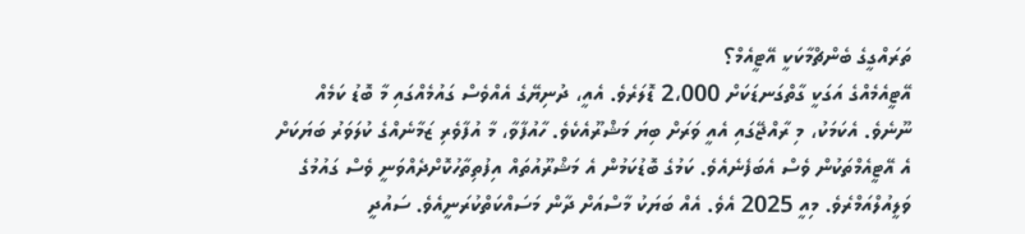ތަރައްގީގެ ބެންޗްމާކަކީ އޭޓީއެމް؟
އޭޓީއެމެއްގެ އަގަކީ ގާތްގަނޑަކަށް 2،000 ޑޮލަރެވެ. އެއީ، ދުނިޔޭގެ އެއްވެސް ގައުމެއްގައި މާ ބޮޑު ކަމެއް ނޫނެވެ. އެކަމަކު، މި ރާއްޖޭގައި އެއީ ވަރަށް ބިޔަ މަޝްރޫއެކެވެ. ހާއުފާވާ، މާ އުފާވެރި ޒަމާނެއްގެ ކުލަވަރު ބަޔަކަށް އެ އޭޓީއެމްތަކުން ވެސް އެބަފެނެއެވެ. ކަމުގެ ބޮޑުކަމުން އެ މަޝްރޫއުތައް އިފުތިތާހުކޮށްދެއްވަނީ ވެސް ގައުމުގެ ވަލީއުލްއަމްރެވެ. މިއީ 2025 އެވެ. އެއް ބަޔަކު މާސްއަށް ދާން މަސައްކަތްކުރަނީއެވެ. ސައުދީ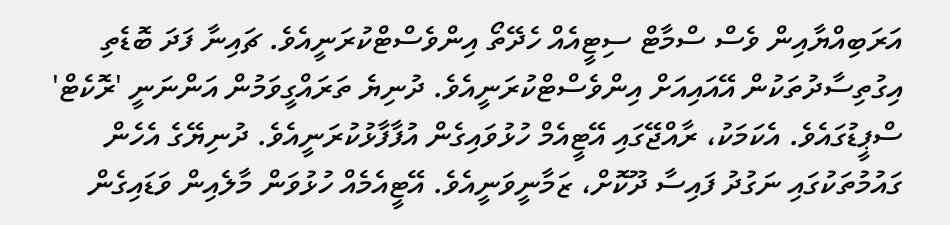އަރަބިއްޔާއިން ވެސް ސްމާޓް ސިޓީއެއް ހެދޭތޯ އިންވެސްޓްކުރަނީއެވެ. ޗައިނާ ފަދަ ބޮޑެތި އިގުތިސާދުތަކުން އޭއައިއަށް އިންވެސްޓްކުރަނީއެވެ. ދުނިޔެ ތަރައްގީވަމުން އަންނަނީ 'ރޮކެޓް' ސްޕީޑުގައެވެ. އެކަމަކު، ރާއްޖޭގައި އޭޓީއެމް ހުޅުވައިގެން އުފާފާޅުކުރަނީއެވެ. ދުނިޔޭގެ އެހެން ގައުމުތަކުގައި ނަގުދު ފައިސާ ދޫކޮށް، ޒަމާނީވަނީއެވެ. އޭޓީއެމެއް ހުޅުވަން މާލެއިން ވަޑައިގެން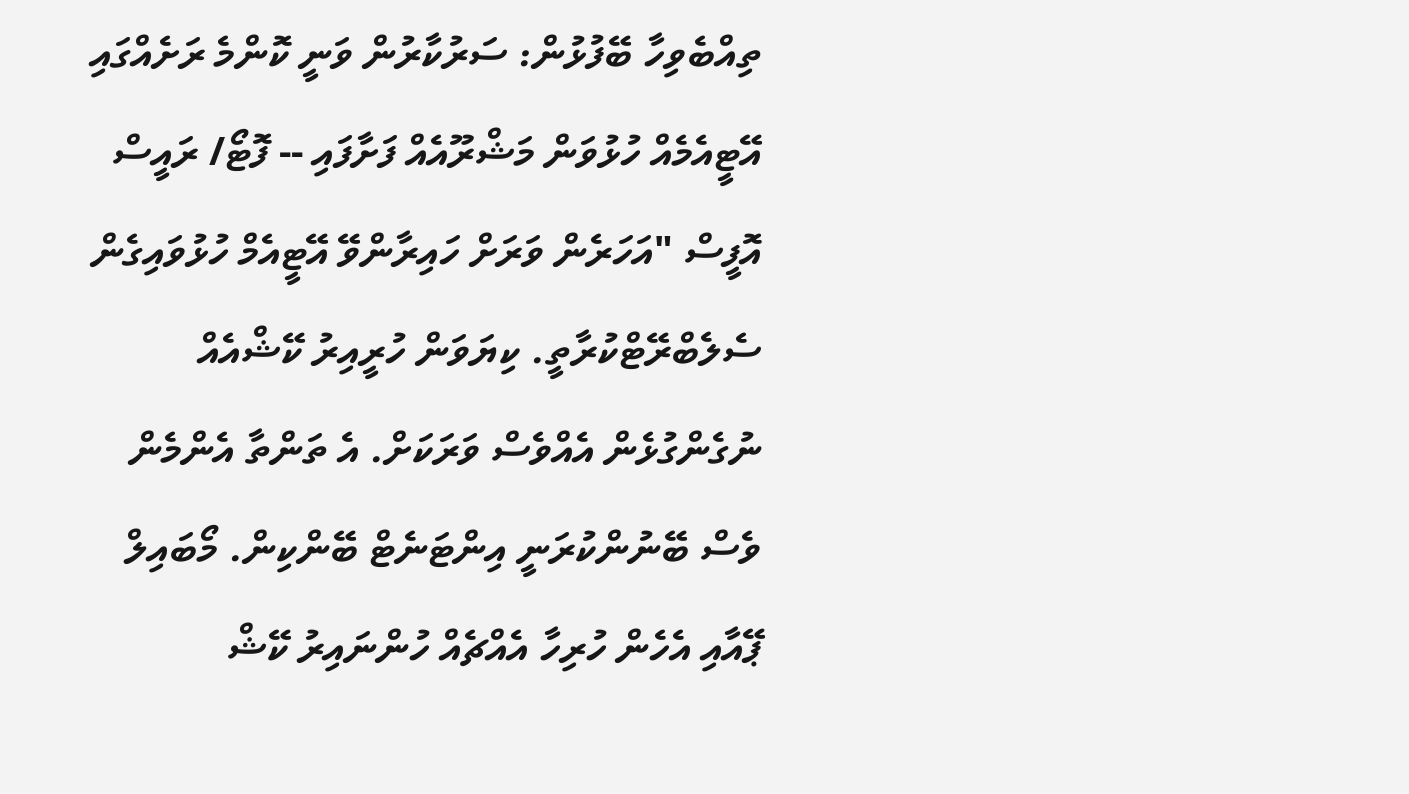ތިއްބެވިހާ ބޭފުޅުން: ސަރުކާރުން ވަނީ ކޮންމެ ރަށެއްގައި އޭޓީއެމެއް ހުޅުވަން މަޝްރޫއެއް ފަށާފައި -- ފޮޓޯ/ ރައީސް އޮފީސް "އަހަރެން ވަރަށް ހައިރާންވޭ އޭޓީއެމް ހުޅުވައިގެން ސެލެބްރޭޓްކުރާތީ. ކިޔަވަން ހުރީއިރު ކޭޝްއެއް ނުގެންގުޅެން އެއްވެސް ވަރަކަށް. އެ ތަންތާ އެންމެން ވެސް ބޭނުންކުރަނީ އިންޓަނެޓް ބޭންކިން. މޯބައިލް ޕޭއާއި އެހެން ހުރިހާ އެއްޗެއް ހުންނައިރު ކޭޝް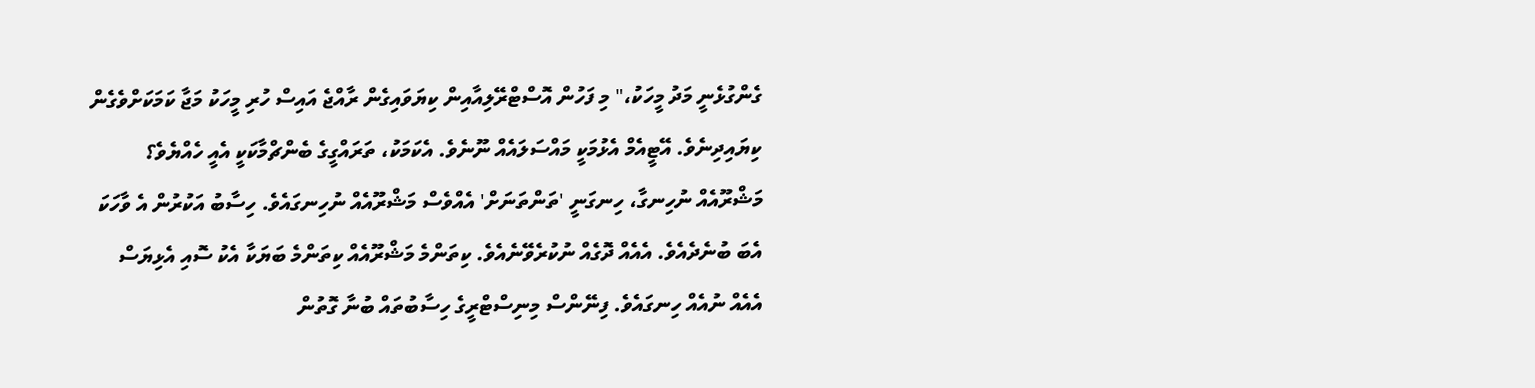ގެންގުޅެނީ މަދު މީހަކު،" މި ފަހުން އޮސްޓްރޭލިއާއިން ކިޔަވައިގެން ރާއްޖެ އައިސް ހުރި މީހަކު މަޖާ ކަމަކަށްވެގެން ކިޔައިދިނެވެ. އޭޓީއެމް އެޅުމަކީ މައްސަލައެއް ނޫނެވެ. އެކަމަކު، ތަރައްގީގެ ބެންޗްމާކަކީ އެއީ ހެއްޔެވެ؟ މަޝްރޫއެއް ނުހިނގާ، ހިނގަނީ 'ތަންތަނަށް' އެއްވެސް މަޝްރޫއެއް ނުހިނގައެވެ. ހިސާބު އަކުރުން އެ ވާހަކަ އެބަ ބުނެދެއެވެ. އެއެއް ދޮގެއް ނުކުރެވޭނެއެވެ. ކިތަންމެ މަޝްރޫއެއް ކިތަންމެ ބަޔަކާ އެކު ސޮއި އެޅިޔަސް އެއެއް ނުއެއް ހިނގައެވެ. ފިނޭންސް މިނިސްޓްރީގެ ހިސާބުތައް ބުނާ ގޮތުން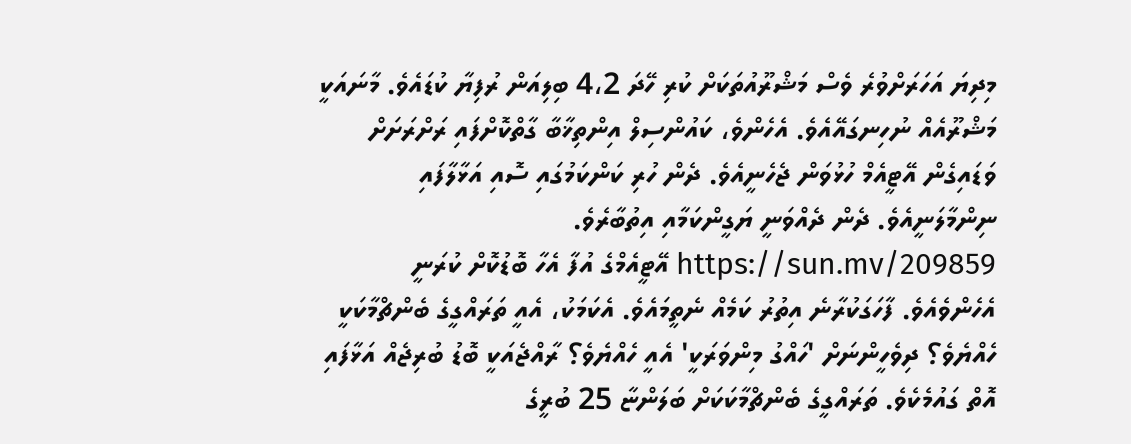މިދިޔަ އަހަރަށްވުރެ ވެސް މަޝްރޫއުތަކަށް ކުރި ހޭދަ 4،2 ބިލިއަން ރުފިޔާ ކުޑައެވެ. މާނައަކީ މަޝްރޫއެއް ނުހިނގައޭއެވެ. އެހެންވެ، ކައުންސިލް އިންތިޚާބާ ގާތްކޮށްފައި ރަށްރަށަށް ވަޑައިގެން އޭޓީއެމް ހުޅުވަން ޖެހެނީއެވެ. ދެން ހުރި ކަންކަމުގައި ސޮއި އަޅާލާފައި ނިންމާލަނީއެވެ. ދެން ދެއްވަނީ ޔަގީންކަމާއި އިތުބާރެވެ. https://sun.mv/209859 އޭޓީއެމްގެ އުފާ އެހާ ބޮޑުކޮށް ކުރަނީ އެހެންވެއެވެ. ފާހަގަކުރާނެ އިތުރު ކަމެއް ނެތީމައެވެ. އެކަމަކު، އެއީ ތަރައްގީގެ ބެންޗްމާކަކީ ހެއްޔެވެ؟ ދިވެހީންނަށް 'ހައްގު މިންވަރަކީ' އެއީ ހެއްޔެވެ؟ ރާއްޖެއަކީ ބޮޑު ބުރިޖެއް އަޅާފައި އޮތް ގައުމެކެވެ. ތަރައްގީގެ ބެންޗްމާކަކަށް ބަލަންޏާ 25 ބުރީގެ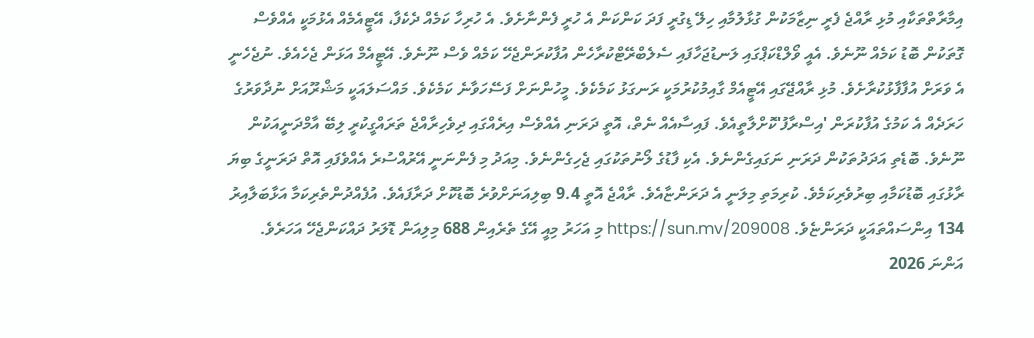އިމާރާތްތަކާއި މުޅި ރާއްޖެ ފެރީ ނިޒާމަކުން ގުޅާލުމާއި ހިލޭ ޑިގުރީ ފަދަ ކަންކަން އެ ހުރީ ފެންނާށެވެ. އެ ހުރިހާ ކަމެއް ދެކެފާ، އޭޓީއެމެއް އެޅުމަކީ އެއްވެސް ގޮތަކުން ބޮޑު ކަމެއް ނޫނެވެ. އެއީ ވޯލްޑްކަޕްގައި ލަނޑުޖަހާފައި ސެލެބްރޭޓްކުރާހެން އުފާކުރަންޖެހޭ ކަމެއް ވެސް ނޫނެވެ. އޭޓީއެމް އަޅަން ޖެހެއެވެ. ނުޖެހެނީ އެ ވަރަށް އުފާފާޅުކުރާށެވެ. މުޅި ރާއްޖޭގައި އޭޓީއެމް ގާއިމުކުރުމަކީ ރަނގަޅު ކަމެކެވެ. މީހުންނަށް ފަސޭހަވާނެ ކަމެކެވެ. މައްސަލައަކީ މަޝްރޫއަށް ނުދާވަރުގެ ހަރަދެއް އެ ކަމުގެ އުފާކުރަން 'އިސްރާފު'ކޮށްލާތީއެވެ. ފައިސާއެއް ނެތް، އޮތީ ދަރަނި އެއްވެސް އިރެއްގައި ދިވެހިރާއްޖެ ތަރައްގީކުރީ ލިބޭ އާމްދަނީއަކުން ނޫނެވެ. ބޮޑެތި އަދަދުތަކުން ދަރަނި ނަގައިގެންނެވެ. އެކި ފާޑުގެ ލޯނުތަކުގައި ޖެހިގެންނެވެ. މިއަދު މި ފެންނަނީ އޭރުއްސުރެ އެއްވެފައި އޮތް ދަރަނީގެ ބިޔަ ރާޅުގައި ބޮޑުކަމާއި ބިރުވެރިކަމެވެ. ކުރިމަތި މިލަނީ އެ ދަރަންޏާއެވެ. ރާއްޖެ އޮތީ 9.4 ބިލިއަނަށްވުރެ ބޮޑުކޮށް ދަރާފައެވެ. އުފެއްދުންތެރިކަމާ އަޅާބަލާއިރު 134 އިންސައްތައަކީ ދަރަންޏެވެ. https://sun.mv/209008 މި އަހަރު މިއީ އޭގެ ތެރެއިން 688 މިލިއަން ޑޮލަރު ދައްކަންޖެހޭ އަހަރެވެ. އަންނަ 2026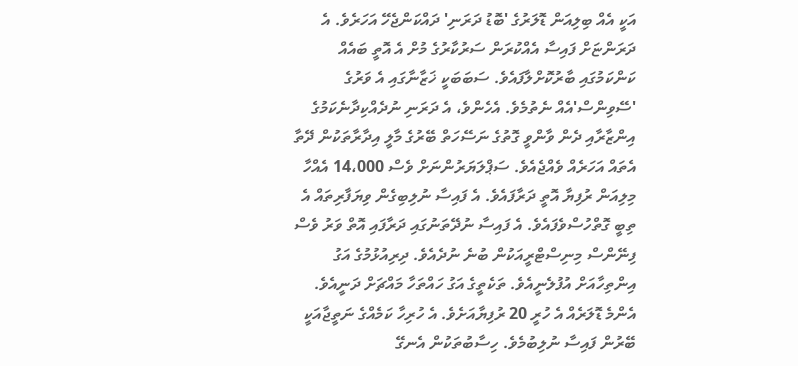އަކީ އެއް ބިލިއަން ޑޮލަރުގެ 'ބޮޑު ދަރަނި' ދައްކަންޖެހޭ އަހަރެވެ. އެ ދަރަންޏަށް ފައިސާ އެއްކުރަން ސަރުކާރުގެ މުށް އެ އޮތީ ބައެއް ކަންކަމުގައި ބާރުކޮށްލާފައެވެ. ސަބަބަކީ ޚަޒާނާގައި އެ ވަރުގެ 'ސޭވިންސް'އެއް ނެތުމެވެ. އެހެންވެ، އެ ދަރަނި ނުދެއްކިދާނެކަމުގެ އިންޒާރާއި ދެން ވާންވީ ގޮތުގެ ނަސޭހަތް ބޭރުގެ މާލީ އިދާރާތަކުން ދޭތާ އެތައް އަހަރެއް ވެއްޖެއެވެ. ސަޕްލަޔަރުންނަށް ވެސް 14،000 އެއްހާ މިލިއަން ރުފިޔާ އޮތީ ދަރާފައެވެ. އެ ފައިސާ ނުލިބިގެން ވިޔަފާރިތައް އެ ތިބީ ގޮތްހުސްވެފައެވެ. އެ ފައިސާ ނުދޭތަނުގައި ދަރާފައި އޮތް ވަރު ވެސް ފިނޭންސް މިނިސްޓްރީއަކުން ބުނެ ނުދެއެވެ. ދިރިއުޅުމުގެ އަގު އިންތިހާއަށް އުފުލެނީއެވެ. ތަކެތީގެ އަގު ހައްތަހާ މައްޗަށް ދަނީއެވެ. އެންމެ ޑޮލަރެއް އެ ހުރީ 20 ރުފިޔާއަށެވެ. އެ ހުރިހާ ކަމެއްގެ ނަތީޖާއަކީ ބޭރުން ފައިސާ ނުލިބުމެވެ. ހިސާބުތަކުން އެނގޭ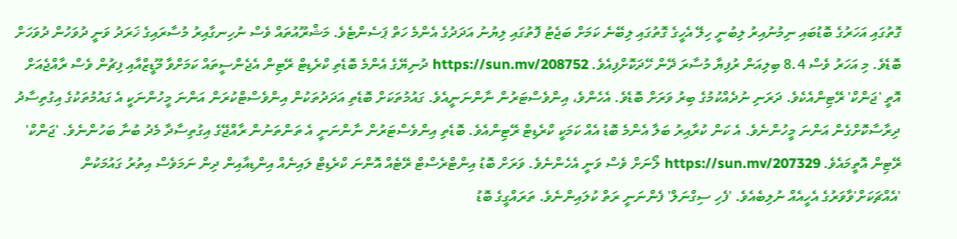ގޮތުގައި އަހަރުގެ ބޮޑުބައި ނިމުނުއިރު ލިބުނީ ހިލޭ އެހީގެ ގޮތުގައި ލިބޭނެ ކަމަށް ބަޖެޓު ފޮތުގައި ލިޔުނު އަދަދުގެ އެންމެ ހަތް ޕަސެންޓެވެ. މަޝްރޫއުތައް ވެސް ނުހިނގާއިރު މުސާރައިގެ ޚަރަދު ވަނީ ދުވަހުން ދުވަހަށް ބޮޑެވެ. މި އަހަރު ވެސް 8.4 ބިލިއަން ރުފިޔާ މުސާރަ ދޭން ހޭދަކޮށްފިއެވެ. https://sun.mv/208752 ދުނިޔޭގެ އެންމެ ބޮޑެތި ކްރެޑިޓް ރޭޓިން އެޖެންސީތައް ކަމަށްވާ މޫޑީޒްއާއި ފިޗުން ވެސް ރާއްޖެއަށް އޮތީ 'ޖަންކް' ރޭޓިންއެކެވެ. ދަރަނި ނުދެއްކުމުގެ ބިރު ވަރަށް ބޮޑެވެ. އެހެންވެ، އިންވެސްޓަރުން ނާންނަނީއެވެ. ގައުމުތަކަށް ބޮޑެތި އަދަދުތަކުން އިންވެސްޓްކުރަން އަންނަ މީހުންނަކީ އެ ގައުމުތަކުގެ އިގުތިސާދު ދިރާސާކޮށްގެން އަންނަ މީހުންނެވެ. އެ ކަން ކުރާއިރު ބަލާ އެންމެ ބޮޑު އެއް ކަމަކީ ކްރެޑިޓް ރޭޓިންއެވެ. ބޮޑެތި އިންވެސްޓަރުން ނާންނަނީ އެ ތަންތަނުން ރާއްޖޭގެ އިގުތިސާދާ މެދު ބުނާ ބަހުންނެވެ. 'ޖަންކް' ރޭޓިން އޮތީމައެވެ. https://sun.mv/207329 ލޯނަށް ވެސް ވަނީ އެހެންނެވެ. ވަރަށް ބޮޑު އިންޓްރެސްޓް ރޭޓެއް އޮންނަ ކްރެޑިޓް ލައިނެއް އިންޑިއާއިން ދިން ނަމަވެސް އިތުރު ގައުމަކުން 'އެއްޗަކަށް'ވާވަރުގެ އެހީއެއް ނުލިބެއެވެ. 'ފެހި ސިގްނަލް' ފެންނަނީ ރަތް ކުލައިންނެވެ. ތަރައްގީގެ ބޮޑު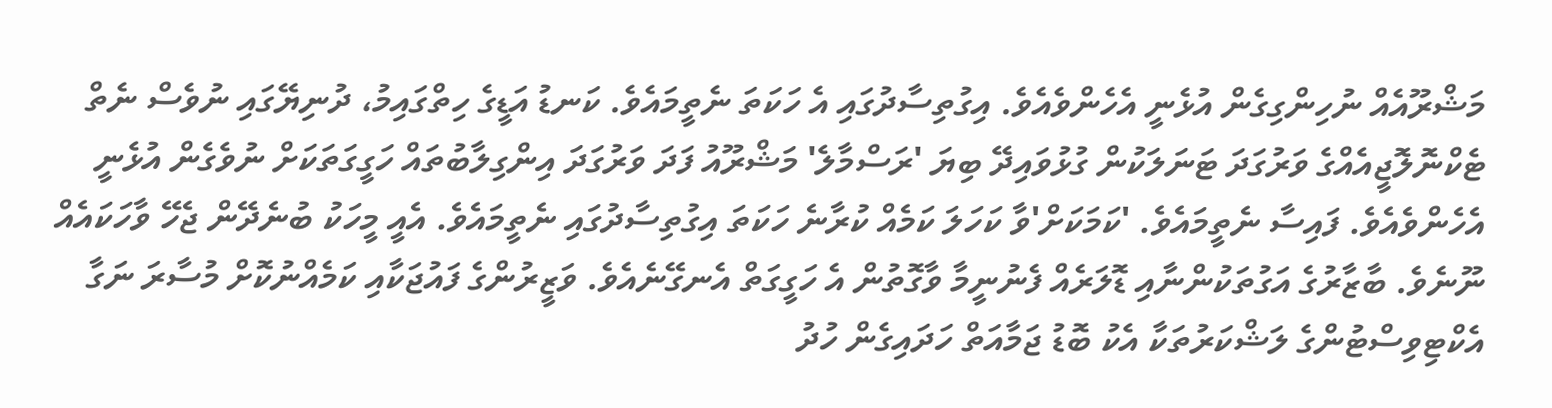މަޝްރޫއެއް ނުހިންގިގެން އުޅެނީ އެހެންވެއެވެ. އިގުތިސާދުގައި އެ ހަކަތަ ނެތީމައެވެ. ކަނޑު އަޑީގެ ހިތްގައިމު، ދުނިޔޭގައި ނުވެސް ނެތް ޓެކްނޮލޮޖީއެއްގެ ވަރުގަދަ ޓަނަލަކުން ގުޅުވައިދޭ ބިޔަ 'ރަސްމާލެ' މަޝްރޫއު ފަދަ ވަރުގަދަ އިންގިލާބުތައް ހަގީގަތަކަށް ނުވެގެން އުޅެނީ އެހެންވެއެވެ. ފައިސާ ނެތީމައެވެ. 'ކަމަކަށް'ވާ ކަހަލަ ކަމެއް ކުރާނެ ހަކަތަ އިގުތިސާދުގައި ނެތީމައެވެ. އެއީ މީހަކު ބުނެދޭން ޖެހޭ ވާހަކައެއް ނޫނެވެ. ބާޒާރުގެ އަގުތަކުންނާއި ޑޮލަރެއް ފެނުނީމާ ވާގޮތުން އެ ހަގީގަތް އެނގޭނެއެވެ. ވަޒީރުންގެ ފައުޖަކާއި ކަމެއްނުކޮށް މުސާރަ ނަގާ އެކްޓިވިސްޓުންގެ ލަޝްކަރުތަކާ އެކު ބޮޑު ޖަމާއަތް ހަދައިގެން ހުދު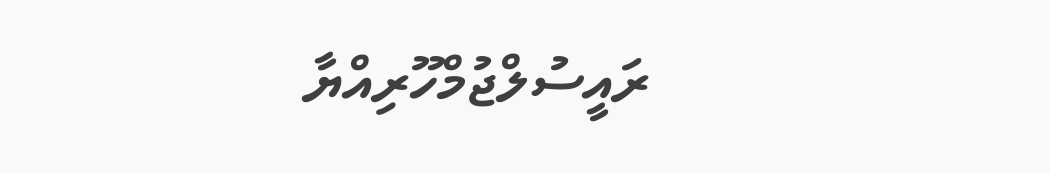ރައީސުލްޖުމްހޫރިއްޔާ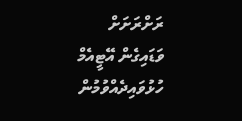ރަށްރަށަށް ވަޑައިގެން އޭޓީއެމް ހުޅުވައިދެއްވުމުން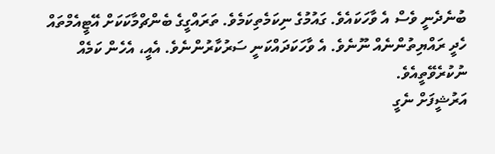ބުނެދެނީ ވެސް އެ ވާހަކައެވެ. ގައުމުގެ ނިކަމެތިކަމެވެ. ތަރައްގީގެ ބެންޗްމާކަކަށް އޭޓީއެމްތައް ހެދީ ރައްޔިތުންނެއް ނޫނެވެ. އެ ވާހަކަދައްކަނީ ސަރުކާރުންނެވެ. އެއީ، އެހެން ކަމެއް ނުކުރެވޭތީއެވެ.
އަރުޝީފަށް ނެގީ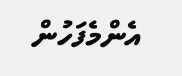އެންމެފަހުން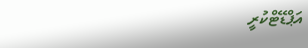އަޕްޑޭޓްކުރީ